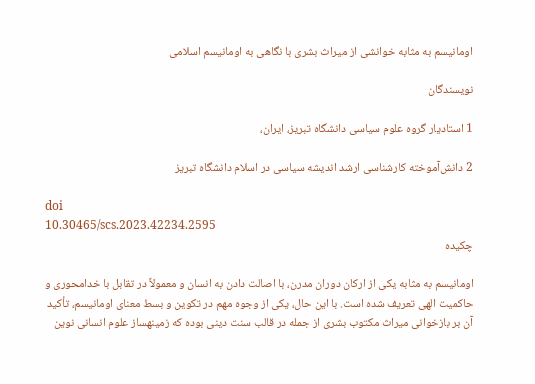اومانیسم به مثابه خوانشی از میراث بشری با نگاهی به اومانیسم اسلامی

نویسندگان

1 استادیار گروه علوم سیاسی دانشگاه تبریز، ایران،

2 دانش‌آموخته کارشناسی ارشد اندیشه سیاسی در اسلام دانشگاه تبریز

doi
10.30465/scs.2023.42234.2595
چکیده

اومانیسم به مثابه یکی از ارکان دوران مدرن، با اصالت دادن به انسان و معمولاً در تقابل با خدامحوری و حاکمیت الهی تعریف شده است. با این حال، یکی از وجوه مهم در تکوین و بسط معنای اومانیسم، تأکید آن بر بازخوانی میراث مکتوب بشری از جمله در قالب سنت دینی بوده که زمینهساز علوم انسانی نوین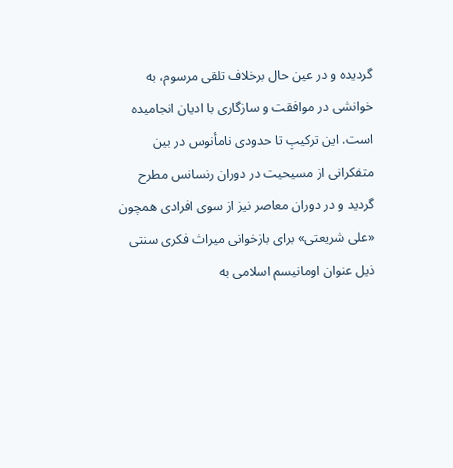گردیده و در عین حال برخلاف تلقی مرسوم، به خوانشی در موافقت و سازگاری با ادیان انجامیده است. این ترکیبِ تا حدودی نامأنوس در بین متفکرانی از مسیحیت در دوران رنسانس مطرح گردید و در دوران معاصر نیز از سوی افرادی همچون «علی شریعتی» برای بازخوانی میراث فکری سنتی ذیل عنوان اومانیسم اسلامی به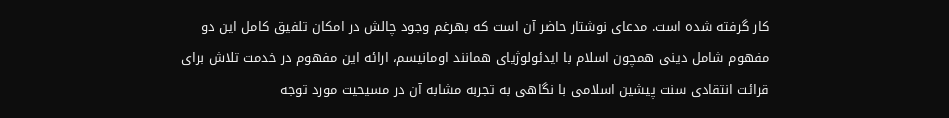کار گرفته شده است. مدعای نوشتار حاضر آن است که بهرغم وجود چالش در امکان تلفیق کامل این دو مفهوم شامل دینی همچون اسلام با ایدئولوژیای همانند اومانیسم، ارائه این مفهوم در خدمت تلاش برای قرائت انتقادی سنت پیشین اسلامی با نگاهی به تجربه مشابه آن در مسیحیت مورد توجه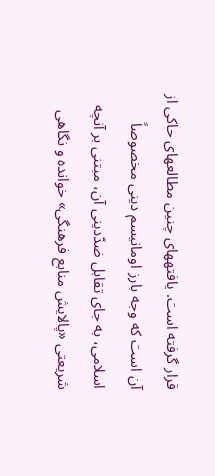قرار گرفته است. یافتههای چنین مطالعهای حاکی از آن است که وجه بارز اومانیسم دینی مخصوصاً اسلامی، به جای تقابل ضدّدینی آن، مبتنی بر آنچه شریعتی «پالایش منابع فرهنگی» خوانده و نگاهی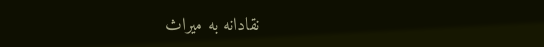نقادانه به میراث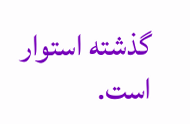گذشته استوار است.